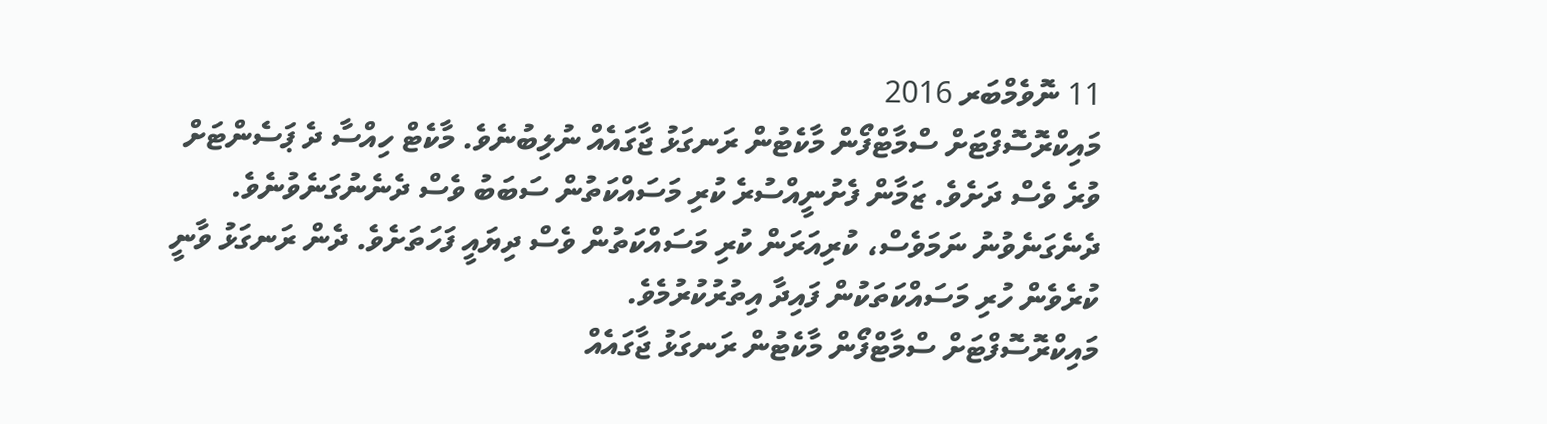11 ނޮވެމްބަރ 2016
މައިކްރޮސޮފްޓަށް ސްމާޓްފޯން މާކެޓުން ރަނގަޅު ޖާގައެއް ނުލިބުނެވެ. މާކެޓް ހިއްސާ ދެ ޕަސެންޓަށް ވުރެ ވެސް ދަށެވެ. ޒަމާން ފެށުނީއްސުރެ ކުރި މަސައްކަތުން ސަބަބު ވެސް ދެނެނުގަނެވުނެވެ. ދެނެގަނެވުނު ނަމަވެސް، ކުރިއަރަން ކުރި މަސައްކަތުން ވެސް ދިޔައީ ފަހަތަށެވެ. ދެން ރަނގަޅު ވާނީ ކުރެވެން ހުރި މަސައްކަތަކުން ފައިދާ އިތުރުކުރުމެވެ.
މައިކްރޮސޮފްޓަށް ސްމާޓްފޯން މާކެޓުން ރަނގަޅު ޖާގައެއް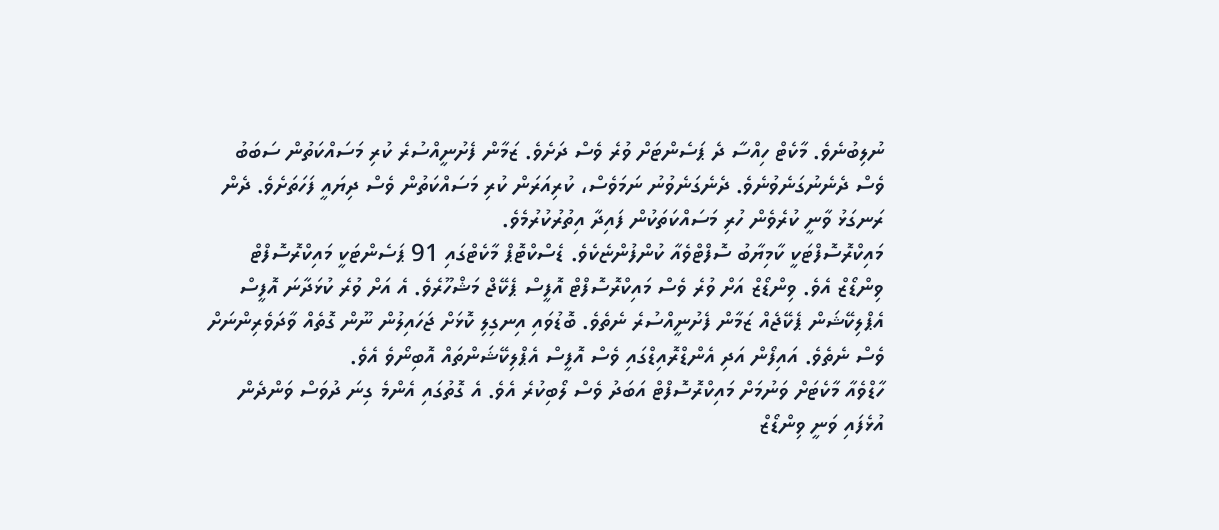ނުލިބުނެވެ. މާކެޓް ހިއްސާ ދެ ޕަސެންޓަށް ވުރެ ވެސް ދަށެވެ. ޒަމާން ފެށުނީއްސުރެ ކުރި މަސައްކަތުން ސަބަބު ވެސް ދެނެނުގަނެވުނެވެ. ދެނެގަނެވުނު ނަމަވެސް، ކުރިއަރަން ކުރި މަސައްކަތުން ވެސް ދިޔައީ ފަހަތަށެވެ. ދެން ރަނގަޅު ވާނީ ކުރެވެން ހުރި މަސައްކަތަކުން ފައިދާ އިތުރުކުރުމެވެ.
މައިކްރޮސޮފްޓަކީ ކާމިޔާބު ސޮފްޓްވެއާ ކުންފުންޏެކެވެ. ޑެސްކްޓޮޕް މާކެޓްގައި 91 ޕަސެންޓަކީ މައިކްރޮސޮފްޓް ވިންޑޯޒް އެވެ. ވިންޑޯޒް އަށް ވުރެ ވެސް މައިކްރޮސޮފްޓް އޮފީސް ޕެކޭޖް މަޝްހޫރެވެ. އެ އަށް ވުރެ ކުޅަދާނަ އޮފީސް އެޕްލިކޭޝަން ޕެކޭޖެއް ޒަމާން ފެށުނީއްސުރެ ނެތެވެ. ބޮޑުވައި އިނގިލި ކޮޅަށް ޖަހައިލުން ނޫން ގޮތެއް ވާދަވެރިންނަށް ވެސް ނެތެވެ. އައިފޯން އަދި އެންޑްރޮއިޑްގައި ވެސް އޮފީސް އެޕްލިކޭޝަންތައް އޮބިނޯވެ އެވެ.
ހާޑްވެއާ މާކެޓަށް ވަނުމަށް މައިކްރޮސޮފްޓް އަބަދު ވެސް ލޯބިކުރެ އެވެ. އެ ގޮތުގައި އެންމެ ގިނަ ދުވަސް ވަންދެން އުޅެފައި ވަނީ ވިންޑޯޒް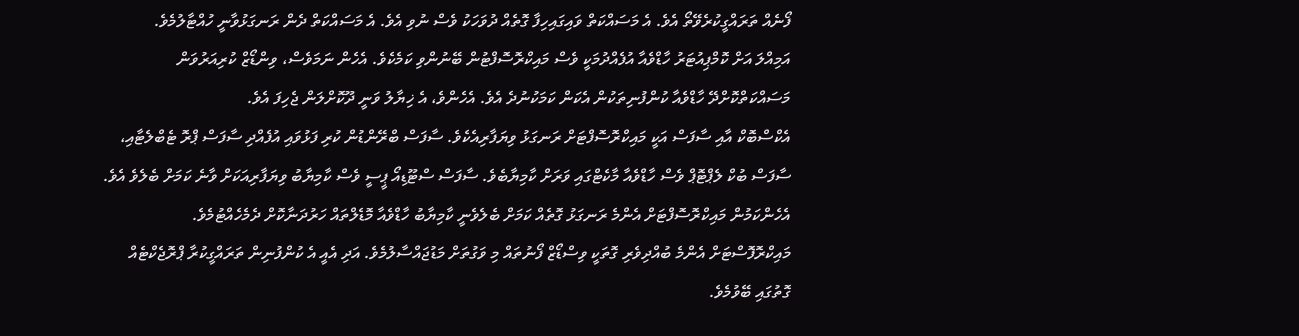ފޯނެއް ތަރައްގީކުރެވޭތޯ އެވެ. އެ މަސައްކަތް ވައިގައިހިފާ ގޮތެއް ދުވަހަކު ވެސް ނުވި އެވެ. އެ މަސައްކަތް ދެން ރަނގަޅުވާނީ ހުއްޓާލުމެވެ.
އަމިއްލަ އަށް ކޮމްޕިއުޓަރު ހާޑްވެއާ އުފެއްދުމަކީ ވެސް މައިކްރޮސޮފްޓުން ބޭނުންވި ކަމެކެވެ. އެހެން ނަމަވެސް، ވިންޑޯޒް ކުރިއަރުވަން މަސައްކަތްކޮށްދޭ ހާޑްވެއާ ކުންފުނިތަކުން އެކަން ކަމަކުނުދެ އެވެ. އެހެންވެ، އެ ޚިޔާލު ވަނީ ދޫކޮށްލަން ޖެހިފަ އެވެ.
އެކްސްބޮކް އާއި ސާފަސް އަކީ މައިކްރޮސޮފްޓަށް ރަނގަޅު ވިޔަފާރިއެކެވެ. ސާފަސް ބްރޭންޑުން ކުރި ފަޅުވައި އުފެއްދި ސާފަސް ޕްރޮ ޓެބްލެޓާއި، ސާފަސް ބުކް ލެޕްޓޮޕް ވެސް ހާޑްވެއާ މާކެޓްގައި ވަރަށް ކާމިޔާބެވެ. ސާފަސް ސްޓޫޑިއޯ ޕީސީ ވެސް ކާމިޔާބު ވިޔަފާރިއަކަށް ވާނެ ކަމަށް ބެލެވެ އެވެ. އެހެންކަމުން މައިކްރޮސޮފްޓަށް އެންމެ ރަނގަޅު ގޮތެއް ކަމަށް ބެލެވެނީ ކާމިޔާބު ހާޑްވެއާ މޮޑެލްތައް ހަރުދަނާކޮށް ދެމެހެއްޓުމެވެ.
މައިކްރޮފޮސްޓަށް އެންމެ ބުއްދިވެރި ގޮތަކީ ވިސްޑޯޒް ފޯނުތައް މި ވަގުތަށް މަޑުޖައްސާލުމެވެ. އަދި އެއީ އެ ކުންފުނިން ތަރައްގީކުރާ ޕްރޮޖެކްޓެއް ގޮތުގައި ބޭވުމެވެ.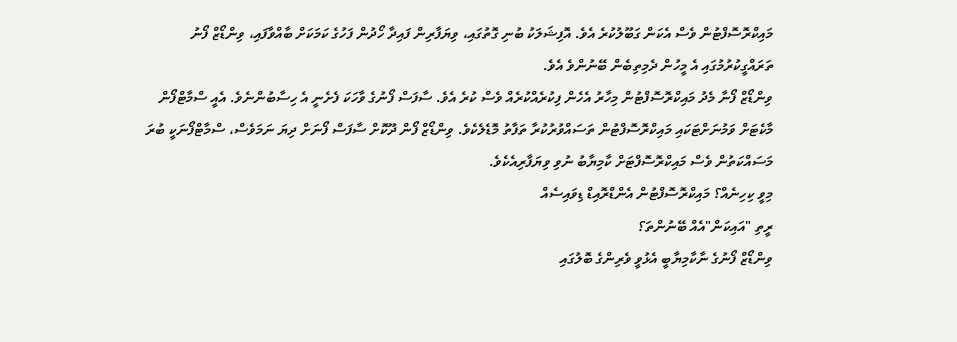މައިކްރޮސޮފްޓުން ވެސް އެކަން ގަބޫލުކުރެ އެވެ. އޮފިޝަލަކު ބުނި ގޮތުގައި، ވިޔަފާރިން ފައިދާ ހޯދުން ފަހުގެ ކަމަކަށް ބާއްވާފައި، ވިންޑޯޒް ފޯނު ތަރައްގީކުރުމުގައި އެ މީހުން ދެމިތިބެން ބޭނުންވެ އެވެ.
ވިންޑޯޒް ފޯނާ މެދު މައިކްރޮސޮފްޓުން މިހާރު އެހެން ފިކުރެއްކުރެއް ވެސް ކުރެ އެވެ. ސާފަސް ފޯނުގެ ވާހަކަ ފެށެނީ އެ ހިސާބުންނެވެ. އެއީ ސްމާޓްފޯން މާކެޓަށް ވަމުނަށްޓަކައި މައިކްރޮސޮފްޓުން ތަސައްވުރުކުރާ ތަފާތު މޮޑެލެކެވެ. ވިންޑޯޒް ފޯން ދޫކޮށް ސާފަސް ފޯނަށް ދިޔަ ނަމަވެސް، ސްމާޓްފޯނަކީ ބުރަ މަސައްކަތުން ވެސް މައިކްރޮސޮފްޓަށް ކާމިޔާބު ނުވި ވިޔަފާރިއެކެވެ.
މިވީ ކިހިނެއް؟ މައިކްރޮސޮފްޓުން އެންޑްރޮއިޑް ޑިވައިސެއް
ރީތި "އައިކަން"އެއް ބޭނުންތަ؟
ވިންޑޯޒް ފޯނުގެ ނާކާމިޔާބީ އެޅުވީ ވެރިންގެ ބޮލުގައި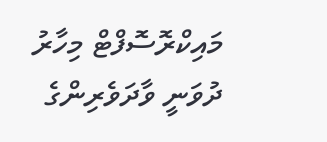މައިކްރޮސޮފްޓް މިހާރު ދުވަނީ ވާދަވެރިންގެ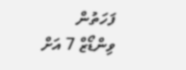ފަހަތުން
ވިންޑޯޒް 7 އަށް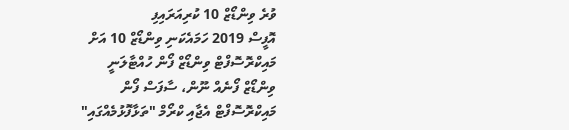ވުރެ ވިންޑޯޒް 10 ކުރިއަރައިފި
އޮފީސް 2019 ހަމައެކަނި ވިންޑޯޒް 10 އަށް
މައިކްރޮސޮފްޓް ވިންޑޯޒް ފޯން ހުއްޓާލަނީ
ވިންޑޯޒް ފޯނެއް ނޫން، ސާފަސް ފޯން
މައިކްރޮސޮފްޓް އެޖާއި ކްރޯމް "ތަޅާފޮޅުމެއްގައި"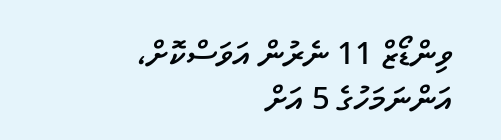ވިންޑޯޒް 11 ނެރުން އަވަސްކޮށް، އަންނަމަހުގެ 5 އަށް